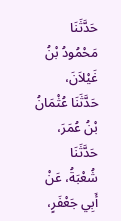حَدَّثَنَا مَحْمُودُ بْنُ غَيْلاَنَ، حَدَّثَنَا عُثْمَانُ بْنُ عُمَرَ، حَدَّثَنَا شُعْبَةُ، عَنْ أَبِي جَعْفَرٍ،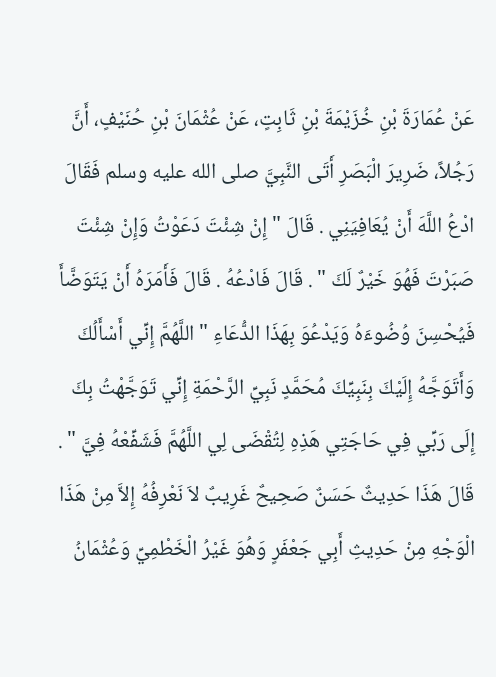عَنْ عُمَارَةَ بْنِ خُزَيْمَةَ بْنِ ثَابِتٍ، عَنْ عُثْمَانَ بْنِ حُنَيْفٍ، أَنَّ رَجُلاً، ضَرِيرَ الْبَصَرِ أَتَى النَّبِيَّ صلى الله عليه وسلم فَقَالَ ادْعُ اللَّهَ أَنْ يُعَافِيَنِي . قَالَ " إِنْ شِئْتَ دَعَوْتُ وَإِنْ شِئْتَ صَبَرْتَ فَهُوَ خَيْرٌ لَكَ " . قَالَ فَادْعُهُ . قَالَ فَأَمَرَهُ أَنْ يَتَوَضَّأَ فَيُحْسِنَ وُضُوءَهُ وَيَدْعُوَ بِهَذَا الدُّعَاءِ " اللَّهُمَّ إِنِّي أَسْأَلُكَ وَأَتَوَجَّهُ إِلَيْكَ بِنَبِيِّكَ مُحَمَّدٍ نَبِيِّ الرَّحْمَةِ إِنِّي تَوَجَّهْتُ بِكَ إِلَى رَبِّي فِي حَاجَتِي هَذِهِ لِتُقْضَى لِي اللَّهُمَّ فَشَفِّعْهُ فِيَّ " . قَالَ هَذَا حَدِيثٌ حَسَنٌ صَحِيحٌ غَرِيبٌ لاَ نَعْرِفُهُ إِلاَّ مِنْ هَذَا الْوَجْهِ مِنْ حَدِيثِ أَبِي جَعْفَرٍ وَهُوَ غَيْرُ الْخَطْمِيِّ وَعُثْمَانُ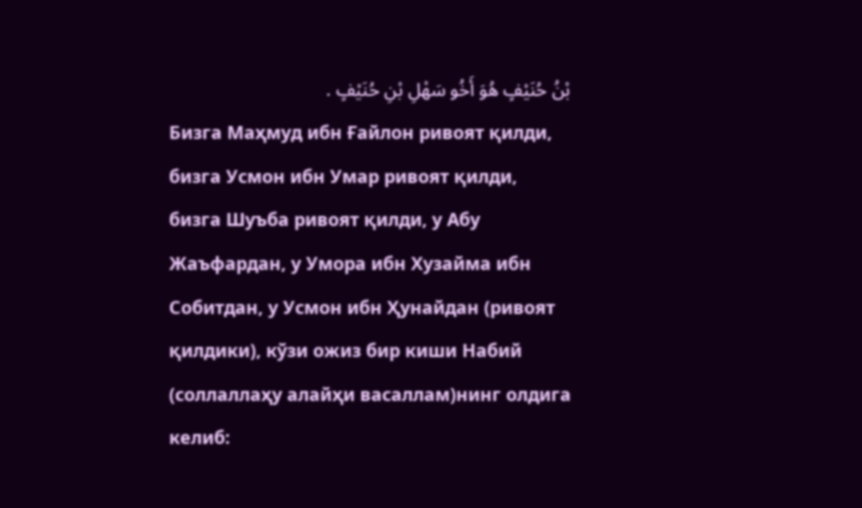بْنُ حُنَيْفٍ هُوَ أَخُو سَهْلِ بْنِ حُنَيْفٍ .
Бизга Маҳмуд ибн Ғайлон ривоят қилди, бизга Усмон ибн Умар ривоят қилди, бизга Шуъба ривоят қилди, у Абу Жаъфардан, у Умора ибн Хузайма ибн Собитдан, у Усмон ибн Ҳунайдан (ривоят қилдики), кўзи ожиз бир киши Набий (соллаллаҳу алайҳи васаллам)нинг олдига келиб: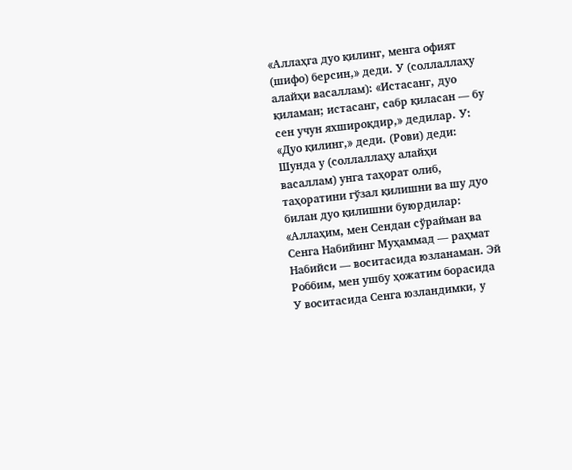«Аллаҳга дуо қилинг, менга офият (шифо) берсин,» деди. У (соллаллаҳу алайҳи васаллам): «Истасанг, дуо қиламан; истасанг, сабр қиласан — бу сен учун яхшироқдир,» дедилар. У: «Дуо қилинг,» деди. (Рови) деди: Шунда у (соллаллаҳу алайҳи васаллам) унга таҳорат олиб, таҳоратини гўзал қилишни ва шу дуо билан дуо қилишни буюрдилар: «Аллаҳим, мен Сендан сўрайман ва Сенга Набийинг Муҳаммад — раҳмат Набийси — воситасида юзланаман. Эй Роббим, мен ушбу ҳожатим борасида У воситасида Сенга юзландимки, у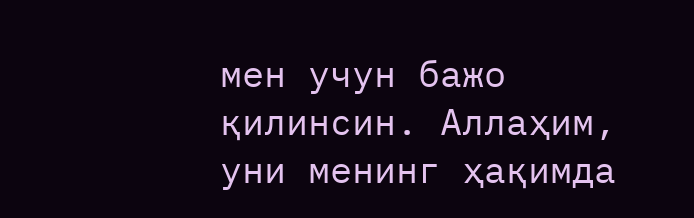мен учун бажо қилинсин. Аллаҳим, уни менинг ҳақимда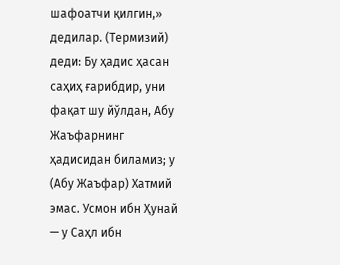шафоатчи қилгин,» дедилар. (Термизий) деди: Бу ҳадис ҳасан саҳиҳ ғарибдир, уни фақат шу йўлдан, Абу Жаъфарнинг ҳадисидан биламиз; у (Абу Жаъфар) Хатмий эмас. Усмон ибн Ҳунай — у Саҳл ибн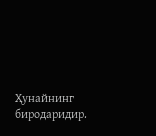Ҳунайнинг биродаридир.